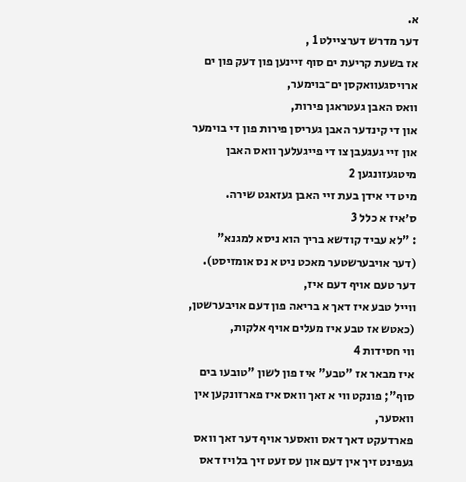א.
דער מדרש דערציילט 1 ,
אז בשעת קריעת ים סוף זיינען פון דעק פון ים ארויסגעוואקסן ים־בוימער,
וואס האבן געטראגן פירות,
און די קינדער האבן געריסן פירות פון די בוימער און זיי געגעבן צו די פייגעלעך וואס האבן מיטגעזונגען 2
מיט די אידן בעת זיי האבן געזאגט שירה.
ס׳איז א כלל 3
: "לא עביד קודשא בריך הוא ניסא למגנא"
(דער אויבערשטער מאכט ניט א נס אומזיסט).
דער טעם אויף דעם איז,
ווייל טבע איז דאך א בריאה פון דעם אויבערשטן,
(כאטש אז טבע איז מעלים אויף אלקות,
ווי חסידות 4
איז מבאר אז "טבע" איז פון לשון "טובעו בים סוף"; פונקט ווי א זאך וואס איז פארזונקען אין וואסער,
פארדעקט דאך דאס וואסער אויף דער זאך וואס געפינט זיך אין דעם און עס זעט זיך בלויז דאס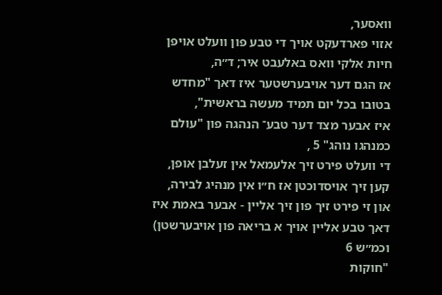וואסער,
אזוי פארדעקט אויך די טבע פון וועלט אויפן חיות אלקי וואס באלעבט איר; ד״ה,
אז הגם דער אויבערשטער איז דאך "מחדש בטובו בכל יום תמיד מעשה בראשית",
איז אבער מצד דער טבע־ הנהגה פון "עולם כמנהגו נוהג" 5 ,
די וועלט פירט זיך אלעמאל אין זעלבן אופן,
קען זיך אויסדוכטן אז ח״ו אין מנהיג לבירה,
און זי פירט זיך פון זיך אליין - אבער באמת איז דאך טבע אליין אויך א בריאה פון אויבערשטן)
וכמ״ש 6
"חוקות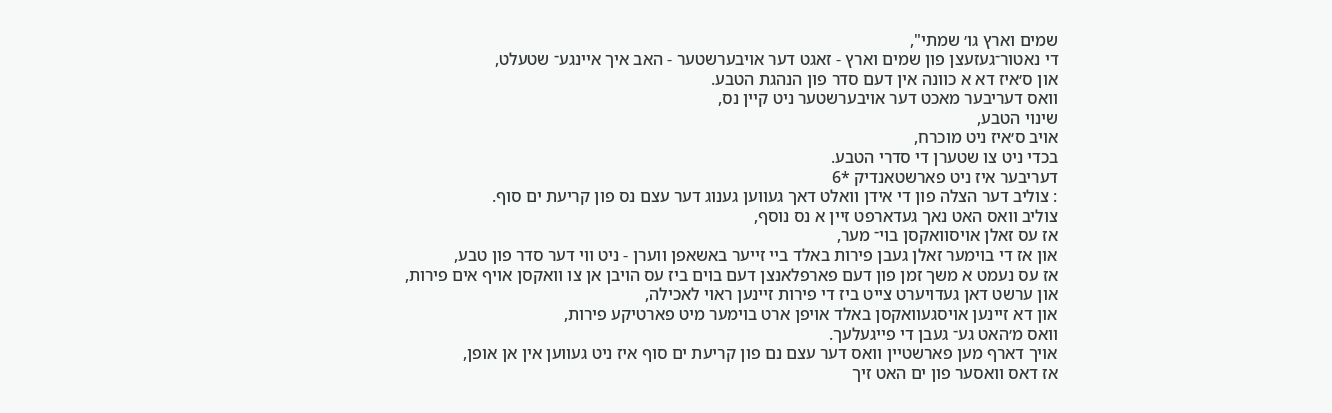שמים וארץ גו׳ שמתי",
די נאטור־געזעצן פון שמים וארץ - זאגט דער אויבערשטער - האב איך איינגע־ שטעלט,
און ס׳איז דא א כוונה אין דעם סדר פון הנהגת הטבע.
וואס דעריבער מאכט דער אויבערשטער ניט קיין נס,
שינוי הטבע,
אויב ס׳איז ניט מוכרח,
בכדי ניט צו שטערן די סדרי הטבע.
דעריבער איז ניט פארשטאנדיק *6
: צוליב דער הצלה פון די אידן וואלט דאך געווען גענוג דער עצם נס פון קריעת ים סוף.
צוליב וואס האט נאך געדארפט זיין א נס נוסף,
אז עס זאלן אויסוואקסן בוי־ מער,
און אז די בוימער זאלן געבן פירות באלד ביי זייער באשאפן ווערן - ניט ווי דער סדר פון טבע,
אז עס נעמט א משך זמן פון דעם פארפלאנצן דעם בוים ביז עס הויבן אן צו וואקסן אויף אים פירות,
און ערשט דאן געדויערט צייט ביז די פירות זיינען ראוי לאכילה,
און דא זיינען אויסגעוואקסן באלד אויפן ארט בוימער מיט פארטיקע פירות,
וואס מ׳האט גע־ געבן די פייגעלעך.
אויך דארף מען פארשטיין וואס דער עצם נם פון קריעת ים סוף איז ניט געווען אין אן אופן,
אז דאס וואסער פון ים האט זיך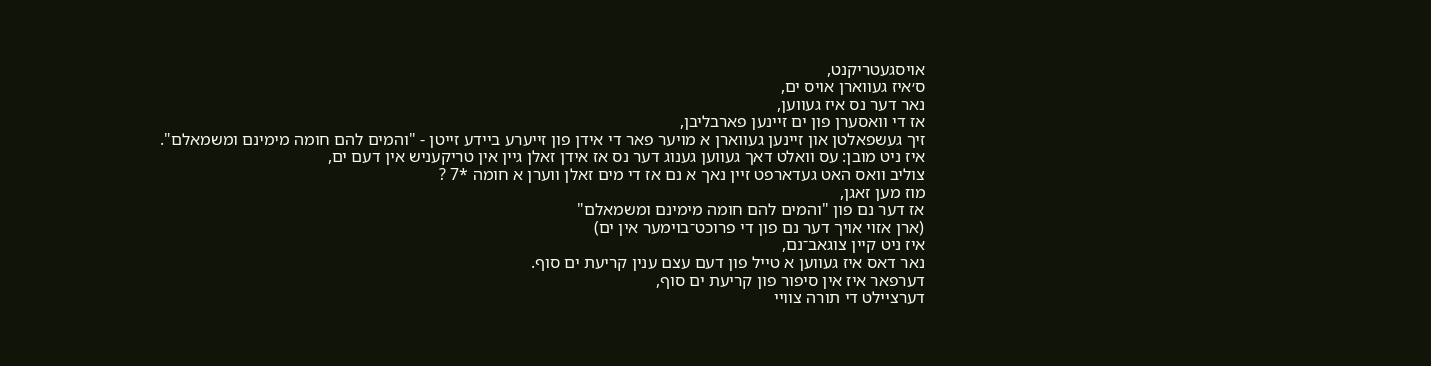אויסגעטריקנט,
ס׳איז געווארן אויס ים,
נאר דער נס איז געווען,
אז די וואסערן פון ים זיינען פארבליבן,
זיך געשפאלטן און זיינען געווארן א מויער פאר די אידן פון זייערע ביידע זייטן - "והמים להם חומה מימינם ומשמאלם".
איז ניט מובן: עס וואלט דאך געווען גענוג דער נס אז אידן זאלן גיין אין טריקעניש אין דעם ים,
צוליב וואס האט געדארפט זיין נאך א נם אז די מים זאלן ווערן א חומה *7 ?
מוז מען זאגן,
אז דער נם פון "והמים להם חומה מימינם ומשמאלם"
(ארן אזוי אויך דער נם פון די פרוכט־בוימער אין ים)
איז ניט קיין צוגאב־נם,
נאר דאס איז געווען א טייל פון דעם עצם ענין קריעת ים סוף.
דערפאר איז אין סיפור פון קריעת ים סוף,
דערציילט די תורה צוויי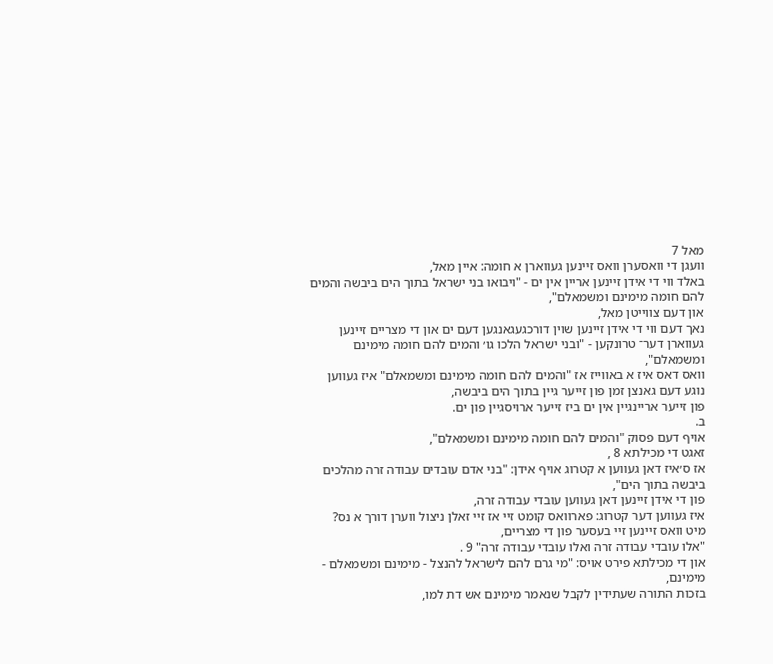מאל 7
וועגן די וואסערן וואס זיינען געווארן א חומה: איין מאל,
באלד ווי די אידן זיינען אריין אין ים - "ויבואו בני ישראל בתוך הים ביבשה והמים להם חומה מימינם ומשמאלם",
און דעם צווייטן מאל,
נאך דעם ווי די אידן זיינען שוין דורכגעגאנגען דעם ים און די מצריים זיינען געווארן דער־ טרונקען - "ובני ישראל הלכו גו׳ והמים להם חומה מימינם ומשמאלם",
וואס דאס איז א באווייז אז "והמים להם חומה מימינם ומשמאלם" איז געווען נוגע דעם גאנצן זמן פון זייער גיין בתוך הים ביבשה,
פון זייער אריינגיין אין ים ביז זייער ארויסגיין פון ים.
ב.
אויף דעם פסוק "והמים להם חומה מימינם ומשמאלם",
זאגט די מכילתא 8 ,
אז ס׳איז דאן געווען א קטרוג אויף אידן: "בני אדם עובדים עבודה זרה מהלכים ביבשה בתוך הים",
פון די אידן זיינען דאן געווען עובדי עבודה זרה,
איז געווען דער קטרוג: פארוואס קומט זיי אז זיי זאלן ניצול ווערן דורך א נס?
מיט וואס זיינען זיי בעסער פון די מצריים,
"אלו עובדי עבודה זרה ואלו עובדי עבודה זרה" 9 .
און די מכילתא פירט אויס: "מי גרם להם לישראל להנצל - מימינם ומשמאלם - מימינם,
בזכות התורה שעתידין לקבל שנאמר מימינם אש דת למו,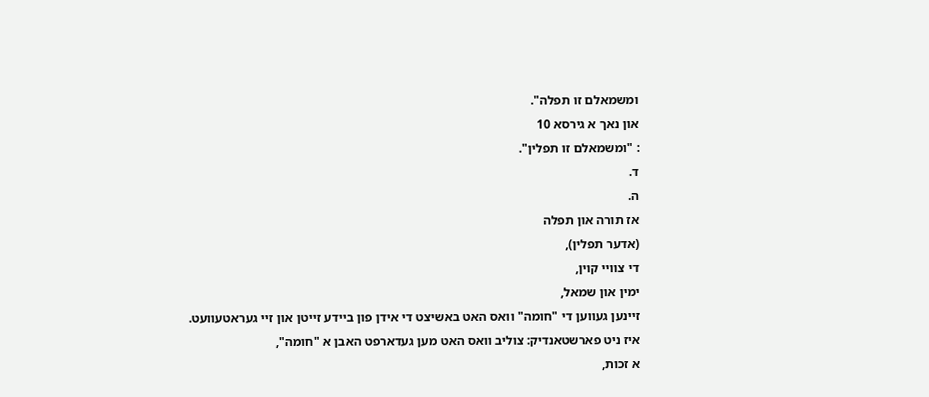ומשמאלם זו תפלה".
און נאך א גירסא 10
: "ומשמאלם זו תפלין".
ד.
ה.
אז תורה און תפלה
(אדער תפלין),
די צוויי קוין,
ימין און שמאל,
זיינען געווען די "חומה" וואס האט באשיצט די אידן פון ביידע זייטן און זיי געראטעוועט.
איז ניט פארשטאנדיק: צוליב וואס האט מען געדארפט האבן א "חומה",
א זכות,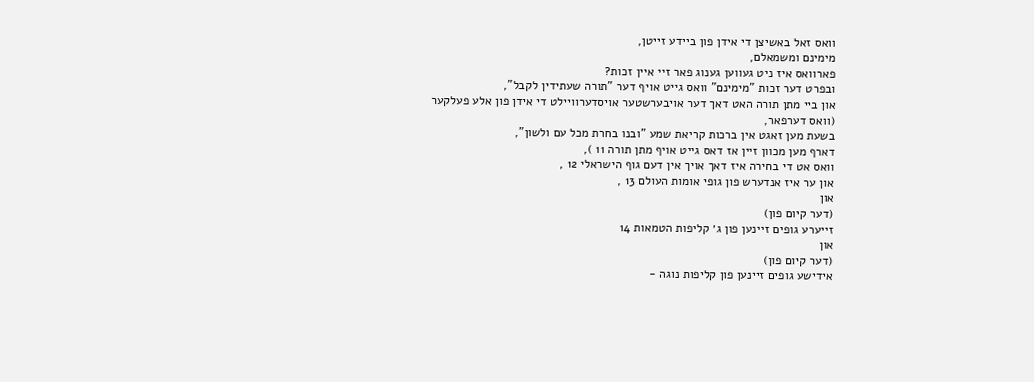וואס זאל באשיצן די אידן פון ביידע זייטן,
מימינם ומשמאלם,
פארוואס איז ניט געווען גענוג פאר זיי איין זכות?
ובפרט דער זכות "מימינם" וואס גייט אויף דער "תורה שעתידין לקבל",
און ביי מתן תורה האט דאך דער אויבערשטער אויסדערוויילט די אידן פון אלע פעלקער
(וואס דערפאר,
בשעת מען זאגט אין ברכות קריאת שמע "ובנו בחרת מכל עם ולשון",
דארף מען מכוון זיין אז דאס גייט אויף מתן תורה 11 ),
וואס אט די בחירה איז דאך אויך אין דעם גוף הישראלי 12 ,
און ער איז אנדערש פון גופי אומות העולם 13 ,
און
(דער קיום פון)
זייערע גופים זיינען פון ג׳ קליפות הטמאות 14
און
(דער קיום פון)
אידישע גופים זיינען פון קליפות נוגה -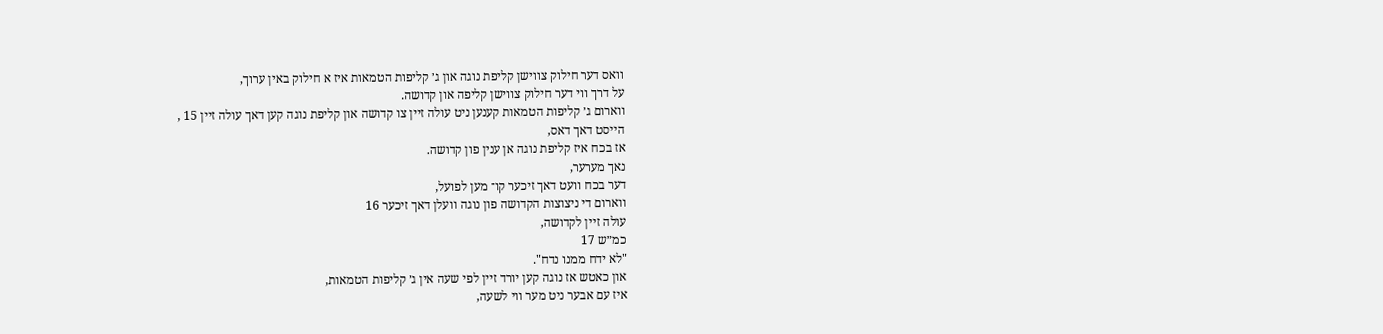וואס דער חילוק צווישן קליפת נוגה און ג׳ קליפות הטמאות איז א חילוק באין ערוך,
על דרך ווי דער חילוק צווישן קליפה און קדושה.
ווארום ג׳ קליפות הטמאות קענען ניט עולה זיין צו קדושה און קליפת נוגה קען דאך עולה זיין 15 ,
הייסט דאך דאס,
אז בכח איז קליפת נוגה אן ענין פון קדושה.
נאך מערער,
דער בכח וועט דאך זיכער קו־ מען לפועל,
ווארום די ניצוצות הקדושה פון נוגה וועלן דאך זיכער 16
עולה זיין לקדושה,
כמ״ש 17
"לא ידח ממנו נדח".
און כאטש אז נוגה קען יורד זיין לפי שעה אין ג׳ קליפות הטמאות,
איז עם אבער ניט מער ווי לשעה,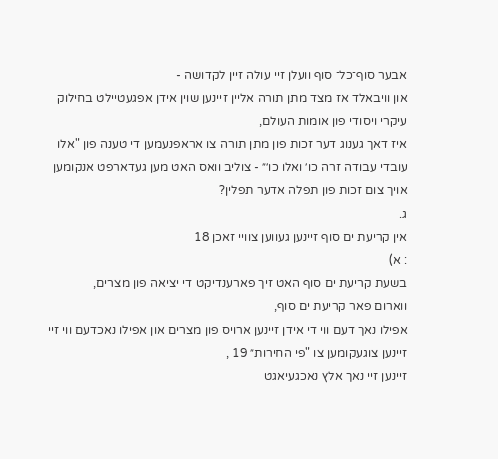אבער סוף־כל־ סוף וועלן זיי עולה זיין לקדושה -
און וויבאלד אז מצד מתן תורה אליין זיינען שוין אידן אפגעטיילט בחילוק עיקרי ויסודי פון אומות העולם,
איז דאך גענוג דער זכות פון מתן תורה צו אראפנעמען די טענה פון "אלו עובדי עבודה זרה כו׳ ואלו כו׳״ - צוליב וואס האט מען געדארפט אנקומען אויך צום זכות פון תפלה אדער תפלין?
ג.
אין קריעת ים סוף זיינען געווען צוויי זאכן 18
: א)
בשעת קריעת ים סוף האט זיך פארענדיקט די יציאה פון מצרים,
ווארום פאר קריעת ים סוף,
אפילו נאך דעם ווי די אידן זיינען ארויס פון מצרים און אפילו נאכדעם ווי זיי זיינען צוגעקומען צו "פי החירות״ 19 ,
זיינען זיי נאך אלץ נאכגעיאגט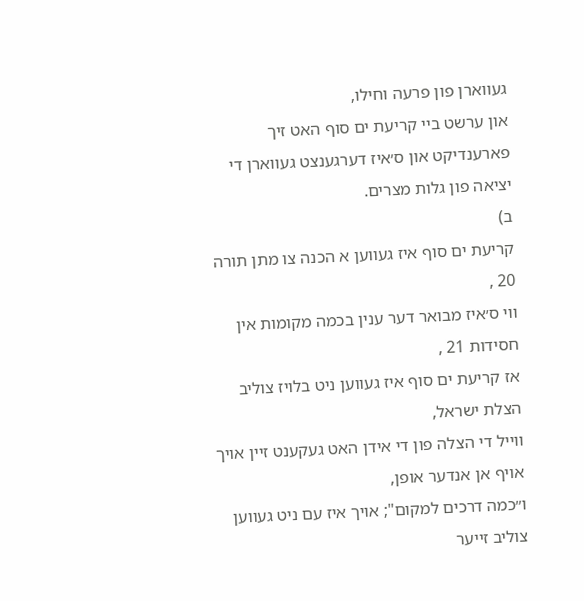געווארן פון פרעה וחילו,
און ערשט ביי קריעת ים סוף האט זיך פארענדיקט און ס׳איז דערגענצט געווארן די יציאה פון גלות מצרים.
ב)
קריעת ים סוף איז געווען א הכנה צו מתן תורה 20 ,
ווי ס׳איז מבואר דער ענין בכמה מקומות אין חסידות 21 ,
אז קריעת ים סוף איז געווען ניט בלויז צוליב הצלת ישראל,
ווייל די הצלה פון די אידן האט געקענט זיין אויך אויף אן אנדער אופן,
ו״כמה דרכים למקום"; אויך איז עם ניט געווען צוליב זייער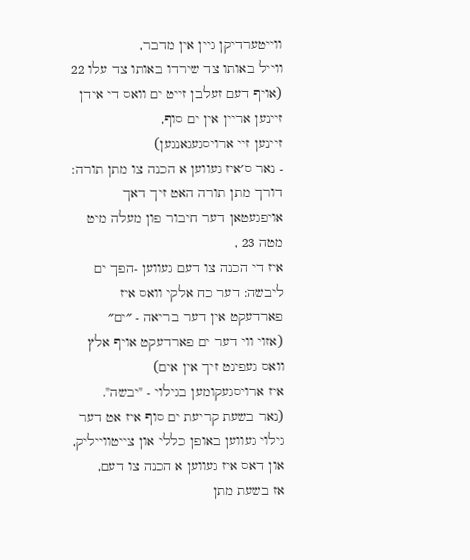ווייטערדיקן גיין אין מדבר,
ווייל באותו צד שירדו באותו צד עלו 22
(אויף דעם זעלבן זייט ים וואס די אידן זיינען אריין אין ים סוף,
זיינען זיי ארויסגעגאנגען)
- נאר ס׳איז געווען א הכנה צו מתן תורה: דורך מתן תורה האט זיך דאך אויפגעטאן דער חיבור פון מעלה מיט מטה 23 ,
איז די הכנה צו דעם געווען -הפך ים ליבשה: דער כח אלקי וואס איז פארדעקט אין דער בריאה - ״ים״
(אזוי ווי דער ים פארדעקט אויף אלץ וואס געפינט זיך אין אים)
איז ארויסגעקומען בגילוי - "יבשה".
(נאר בשעת קריעת ים סוף איז אט דער גילוי געווען באופן כללי און צייטווייליק,
און דאס איז געווען א הכנה צו דעם,
אז בשעת מתן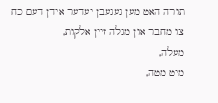תורה האט מען געגעבן יעדער אידן דעם כח צו מחבר און מגלה זיין אלקות,
מעלה,
מיט מטה,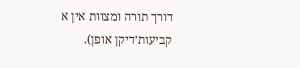דורך תורה ומצוות אין א קביעות׳דיקן אופן).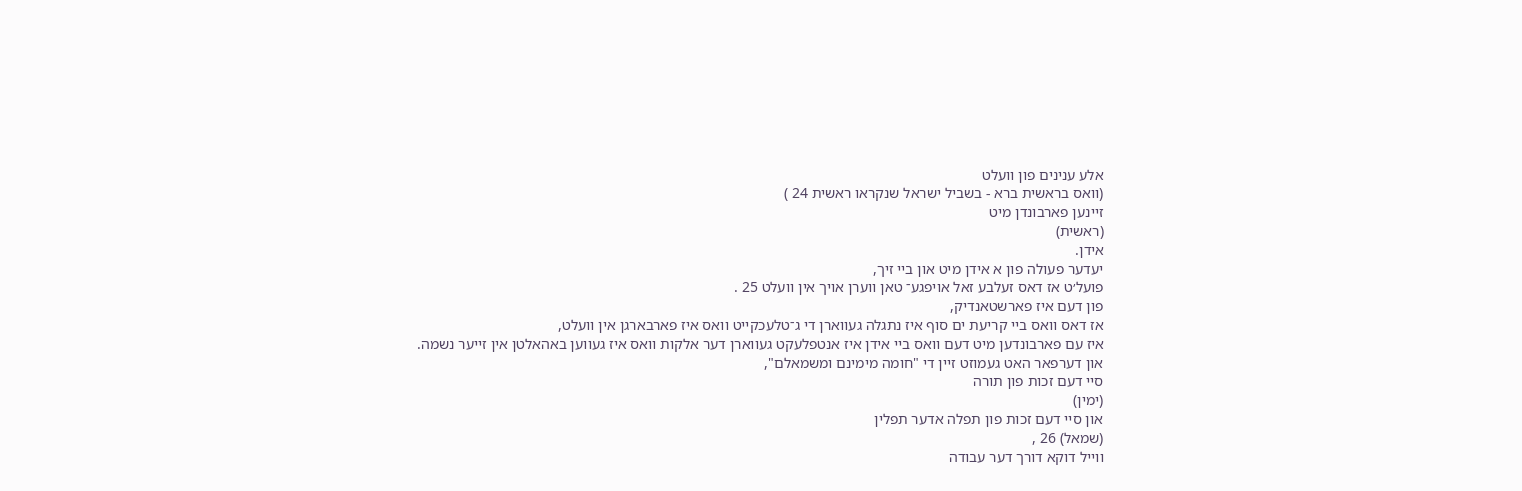אלע ענינים פון וועלט
(וואס בראשית ברא - בשביל ישראל שנקראו ראשית 24 )
זיינען פארבונדן מיט
(ראשית)
אידן.
יעדער פעולה פון א אידן מיט און ביי זיך,
פועל׳ט אז דאס זעלבע זאל אויפגע־ טאן ווערן אויך אין וועלט 25 .
פון דעם איז פארשטאנדיק,
אז דאס וואס ביי קריעת ים סוף איז נתגלה געווארן די ג־טלעכקייט וואס איז פארבארגן אין וועלט,
איז עם פארבונדען מיט דעם וואס ביי אידן איז אנטפלעקט געווארן דער אלקות וואס איז געווען באהאלטן אין זייער נשמה.
און דערפאר האט געמוזט זיין די "חומה מימינם ומשמאלם",
סיי דעם זכות פון תורה
(ימין)
און סיי דעם זכות פון תפלה אדער תפלין
(שמאל) 26 ,
ווייל דוקא דורך דער עבודה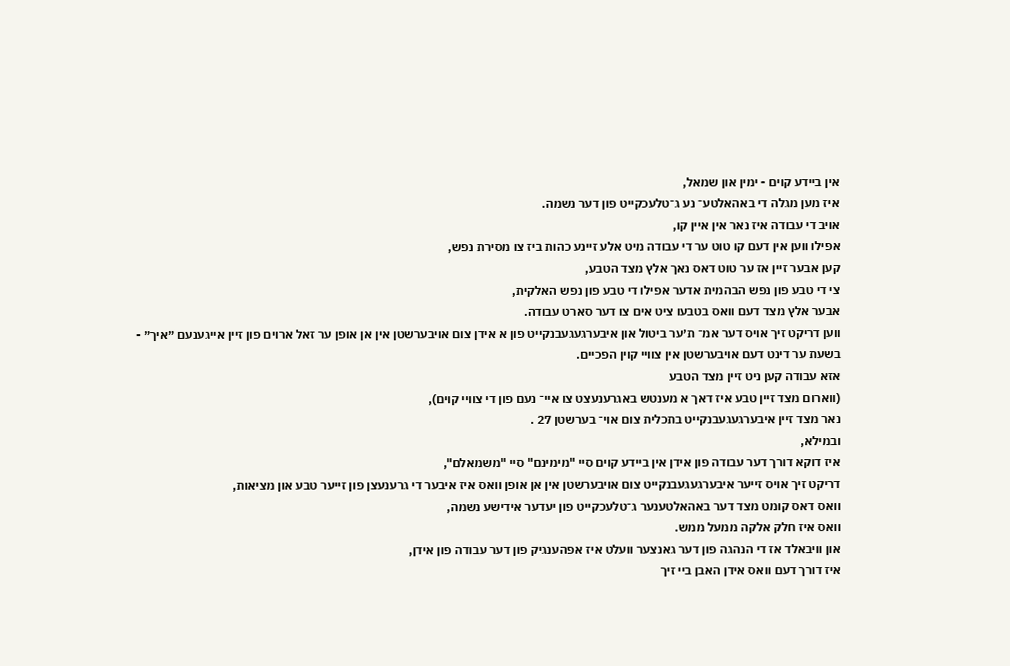אין ביידע קוים - ימין און שמאל,
איז מען מגלה די באהאלטע־ נע ג־טלעכקייט פון דער נשמה.
אויב די עבודה איז נאר אין איין קו,
אפילו ווען אין דעם קו טוט ער די עבודה מיט אלע זיינע כהות ביז צו מסירת נפש,
קען אבער זיין אז ער טוט דאס נאך אלץ מצד הטבע,
צי די טבע פון נפש הבהמית אדער אפילו די טבע פון נפש האלקית,
אבער אלץ מצד דעם וואס בטבעו ציט אים צו דער סארט עבודה.
ווען דריקט זיך אויס דער אמ־ ת׳ער ביטול און איבערגעגעבנקייט פון א אידן צום אויבערשטן אין אן אופן ער זאל ארוים פון זיין אייגענעם ״איך״ -
בשעת ער דינט דעם אויבערשטן אין צוויי קוין הפכיים.
אזא עבודה קען ניט זיין מצד הטבע
(ווארום מצד זיין טבע איז דאך א מענטש באגרענעצט צו איי־ נעם פון די צוויי קוים),
נאר מצד זיין איבערגעגעבנקייט בתכלית צום אוי־ בערשטן 27 .
ובמילא,
איז דוקא דורך דער עבודה פון אידן אין ביידע קוים סיי "מימינם" סיי "משמאלם",
דריקט זיך אויס זייער איבערגעגעבנקייט צום אויבערשטן אין אן אופן וואס איז איבער די גרענעצן פון זייער טבע און מציאות,
וואס דאס קומט מצד דער באהאלטענער ג־טלעכקייט פון יעדער אידישע נשמה,
וואס איז חלק אלקה ממעל ממש.
און וויבאלד אז די הנהגה פון דער גאנצער וועלט איז אפהענגיק פון דער עבודה פון אידן,
איז דורך דעם וואס אידן האבן ביי זיך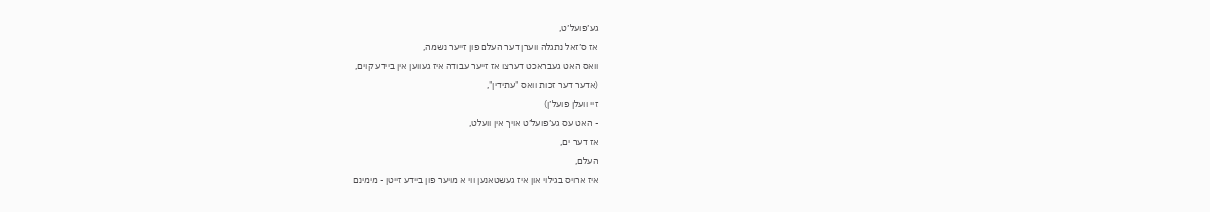גע׳פועל׳ט,
אז ס׳זאל נתגלה ווערן דער העלם פון זייער נשמה,
וואס האט געבראכט דערצו אז זייער עבודה איז געווען אין ביידע קוים,
(אדער דער זכות וואס "עתידין",
זיי וועלן פועל׳ן)
- האט עס גע׳פועל׳ט אויך אין וועלט,
אז דער ים,
העלם,
איז ארויס בגילוי און איז געשטאנען ווי א מויער פון ביידע זייטן - מימינם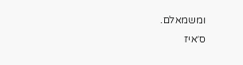ומשמאלם.
ס׳איז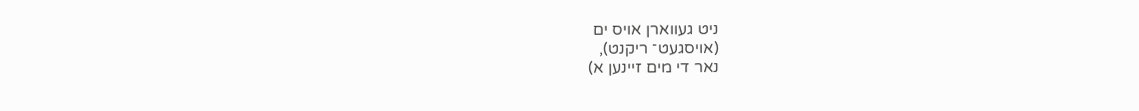ניט געווארן אויס ים
(אויסגעט־ ריקנט),
נאר די מים זיינען א)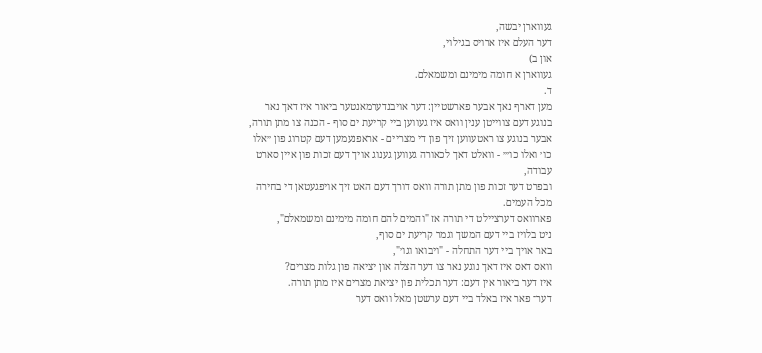געווארן יבשה,
דער העלם איז ארויס בגילוי,
און ב)
געווארן א חומה מימינם ומשמאלם.
ד.
מען דארף נאך אבער פארשטיין: דער אויבנדערמאנטער ביאור איז דאך נאר בנוגע דעם צווייטן ענין וואס איז געווען ביי קריעת ים סוף - הכנה צו מתן תורה,
אבער בנוגע צו ראטעווען זיך פון די מצריים - אראפנעמען דעם קטרוג פון ״אלו כו׳ ואלו כו׳״ - וואלט דאך לכאורה געווען גענוג אויך דעם זכות פון איין סארט עבודה,
ובפרט דער זכות פון מתן תורה וואס דורך דעם האט זיך אויפגעטאן די בחירה מכל העמים.
פארוואס דערציילט די תורה אז "והמים להם חומה מימינם ומשמאלם",
ניט בלויז ביי דעם המשך וגמר קריעת ים סוף,
באר אויך ביי דער התחלה - "ויבואו וגו׳",
וואס דאס איז דאך נוגע נאר צו דער הצלה און יציאה פון גלות מצרים?
איז דער ביאור אין דעם: דער תכלית פון יציאת מצרים איז מתן תורה.
דער־ פאר איז באלד ביי דעם ערשטן מאל וואס דער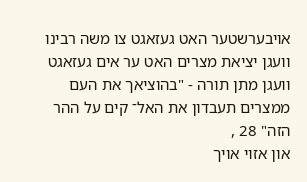אויבערשטער האט געזאגט צו משה רבינו וועגן יציאת מצרים האט ער אים געזאגט וועגן מתן תורה - "בהוציאך את העם ממצרים תעבדון את האל־ קים על ההר הזה" 28 ,
און אזוי אויך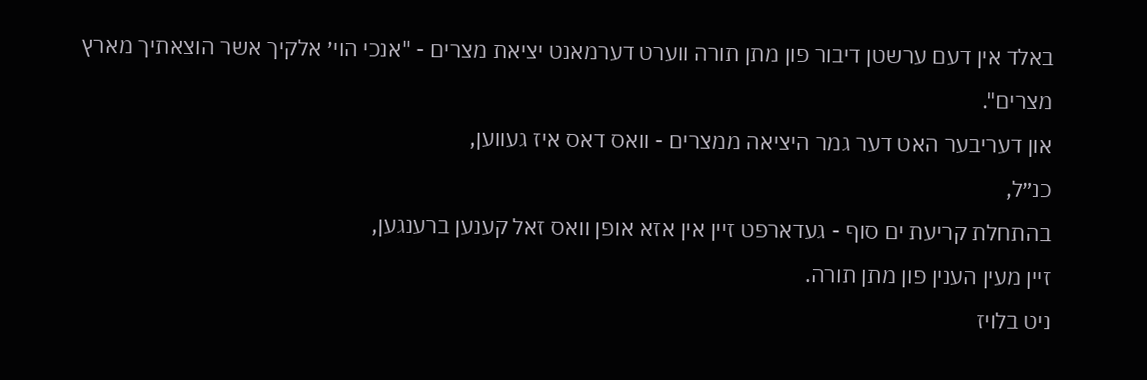באלד אין דעם ערשטן דיבור פון מתן תורה ווערט דערמאנט יציאת מצרים - "אנכי הוי׳ אלקיך אשר הוצאתיך מארץ מצרים".
און דעריבער האט דער גמר היציאה ממצרים - וואס דאס איז געווען,
כנ״ל,
בהתחלת קריעת ים סוף - געדארפט זיין אין אזא אופן וואס זאל קענען ברענגען,
זיין מעין הענין פון מתן תורה.
ניט בלויז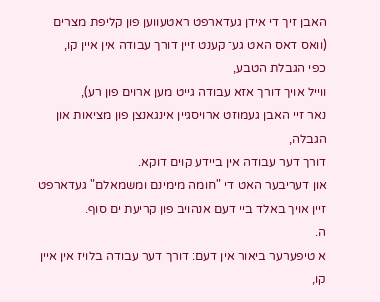האבן זיך די אידן געדארפט ראטעווען פון קליפת מצרים
(וואס דאס האט גע־ קענט זיין דורך עבודה אין איין קו,
כפי הגבלת הטבע,
ווייל אויך דורך אזא עבודה גייט מען ארוים פון רע),
נאר זיי האבן געמוזט ארויסגיין אינגאנצן פון מציאות און הגבלה,
דורך דער עבודה אין ביידע קוים דוקא.
און דעריבער האט די "חומה מימינם ומשמאלם" געדארפט זיין אויך באלד ביי דעם אנהויב פון קריעת ים סוף.
ה.
א טיפערער ביאור אין דעם: דורך דער עבודה בלויז אין איין קו,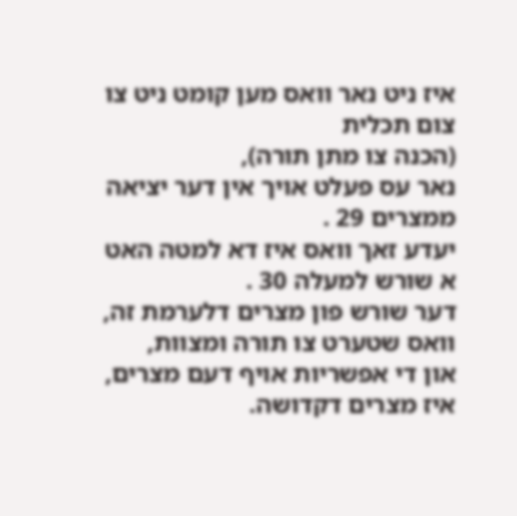איז ניט נאר וואס מען קומט ניט צו צום תכלית
(הכנה צו מתן תורה),
נאר עס פעלט אויך אין דער יציאה ממצרים 29 .
יעדע זאך וואס איז דא למטה האט א שורש למעלה 30 .
דער שורש פון מצרים דלערמת זה,
וואס שטערט צו תורה ומצוות,
און די אפשריות אויף דעם מצרים,
איז מצרים דקדושה.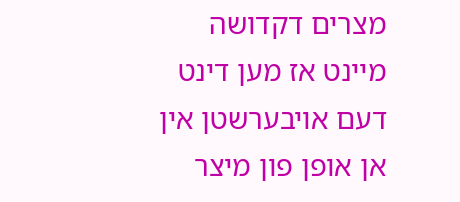מצרים דקדושה מיינט אז מען דינט דעם אויבערשטן אין אן אופן פון מיצר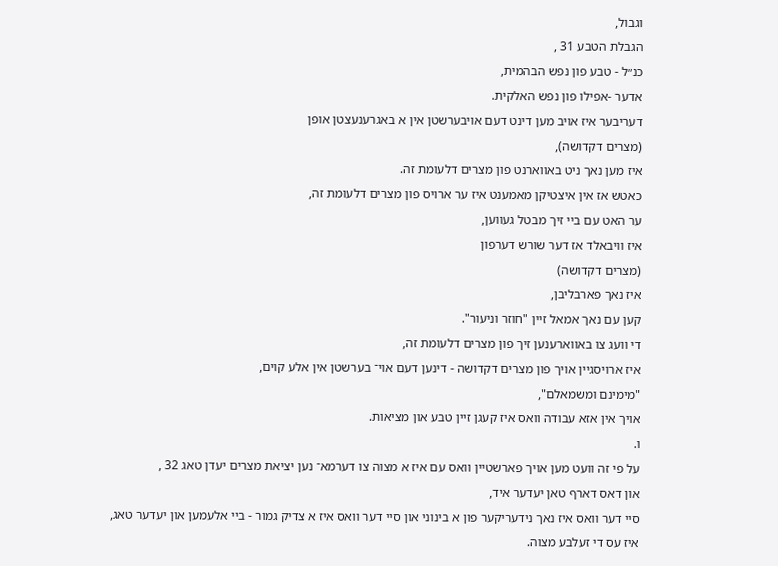וגבול,
הגבלת הטבע 31 ,
כנ״ל - טבע פון נפש הבהמית,
אדער -אפילו פון נפש האלקית.
דעריבער איז אויב מען דינט דעם אויבערשטן אין א באגרענעצטן אופן
(מצרים דקדושה),
איז מען נאך ניט באווארנט פון מצרים דלעומת זה.
כאטש אז אין איצטיקן מאמענט איז ער ארויס פון מצרים דלעומת זה,
ער האט עם ביי זיך מבטל געווען,
איז וויבאלד אז דער שורש דערפון
(מצרים דקדושה)
איז נאך פארבליבן,
קען עם נאך אמאל זיין "חוזר וניעור".
די וועג צו באווארענען זיך פון מצרים דלעומת זה,
איז ארויסגיין אויך פון מצרים דקדושה - דינען דעם אוי־ בערשטן אין אלע קוים,
"מימינם ומשמאלם",
אויך אין אזא עבודה וואס איז קעגן זיין טבע און מציאות.
ו.
על פי זה וועט מען אויך פארשטיין וואס עם איז א מצוה צו דערמא־ נען יציאת מצרים יעדן טאג 32 ,
און דאס דארף טאן יעדער איד,
סיי דער וואס איז נאך נידעריקער פון א בינוני און סיי דער וואס איז א צדיק גמור - ביי אלעמען און יעדער טאג,
איז עס די זעלבע מצוה.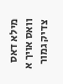מילא דאס וואס אויך א צדיק גמור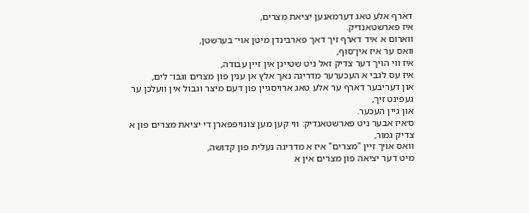דארף אלע טאג דערמאנען יציאת מצרים,
איז פארשטאנדיק.
ווארום א איד דארף זיך דאך פארבינדן מיטן אוי־ בערשטן,
וואס ער איז אין־סוף,
איז ווי הויך דער צדיק זאל ניט שטייגן אין זיין עבודה,
איז עס לגבי א העכערער מדריגה נאך אלץ אן ענין פון מצרים וגבו־ לים,
און דעריבער דארף ער אלע טאג ארויסגיין פון דעם מיצר וגבול אין וועלכן ער געפינט זיך,
און גיין העכער.
ס׳איז אבער ניט פארשטאנדיק: ווי קען מען צונויפפארן די יציאת מצרים פון א צדיק גמור,
וואס אויך זיין "מצרים" איז א מדריגה נעלית פון קדושה,
מיט דער יציאה פון מצרים אין א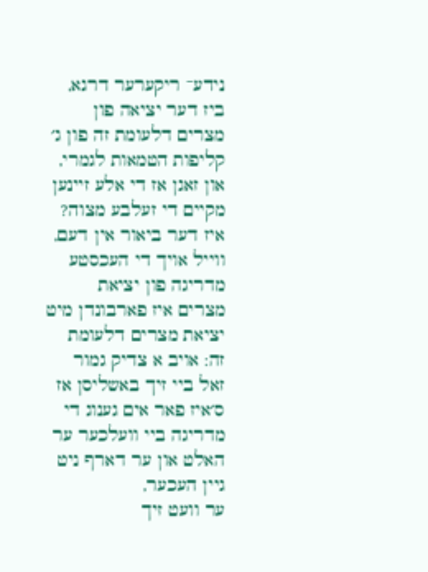נידע־ ריקערער דרגא,
ביז דער יציאה פון מצרים דלעומת זה פון ג׳ קליפות הטמאות לגמרי,
און זאגן אז די אלע זיינען מקיים די זעלבע מצוה?
איז דער ביאור אין דעם,
ווייל אויך די העכסטע מדריגה פון יציאת מצרים איז פארבונדן מיט יציאת מצרים דלעומת זה: אויב א צדיק גמור זאל ביי זיך באשליסן אז ס׳איז פאר אים גענוג די מדריגה ביי וועלכער ער האלט און ער דארף ניט גיין העכער,
ער וועט זיך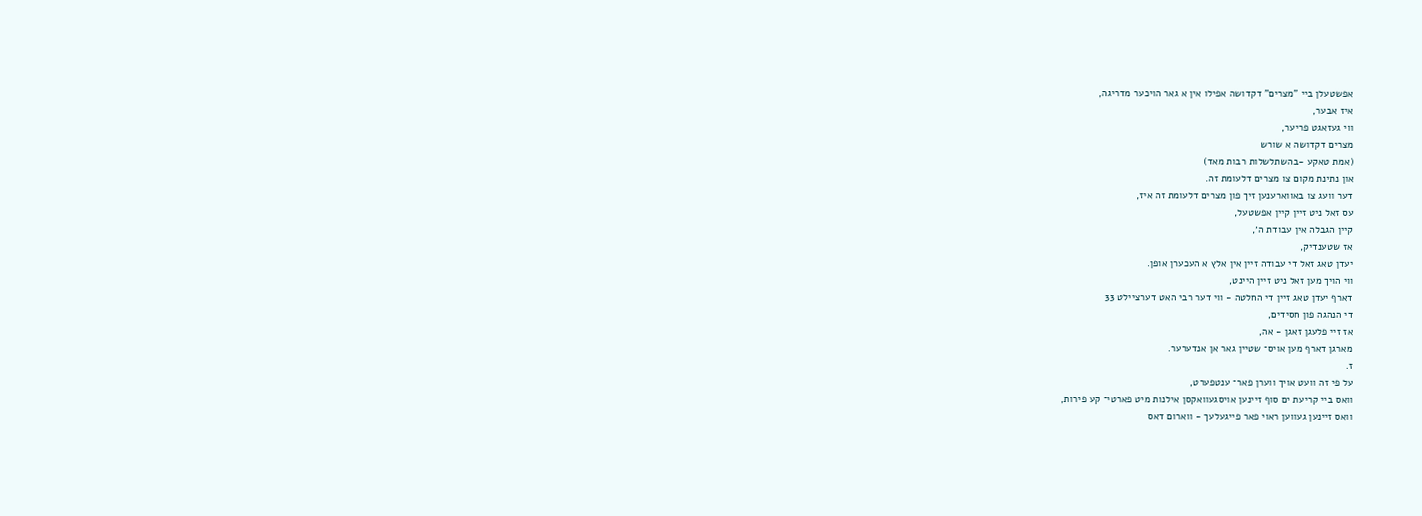אפשטעלן ביי "מצרים" דקדושה אפילו אין א גאר הויכער מדריגה,
איז אבער,
ווי געזאגט פריער,
מצרים דקדושה א שורש
(אמת טאקע -בהשתלשלות רבות מאד)
און נתינת מקום צו מצרים דלעומת זה.
דער וועג צו באווארענען זיך פון מצרים דלעומת זה איז,
עס זאל ניט זיין קיין אפשטעל,
קיין הגבלה אין עבודת ה׳,
אז שטענדיק,
יעדן טאג זאל די עבודה זיין אין אלץ א העכערן אופן.
ווי הויך מען זאל ניט זיין היינט,
דארף יעדן טאג זיין די החלטה - ווי דער רבי האט דערציילט 33
די הנהגה פון חסידים,
אז זיי פלעגן זאגן - אה,
מארגן דארף מען אויס־ שטיין גאר אן אנדערער.
ז.
על פי זה וועט אויך ווערן פאר־ ענטפערט,
וואס ביי קריעת ים סוף זיינען אויסגעוואקסן אילנות מיט פארטי־ קע פירות,
וואס זיינען געווען ראוי פאר פייגעלעך - ווארום דאס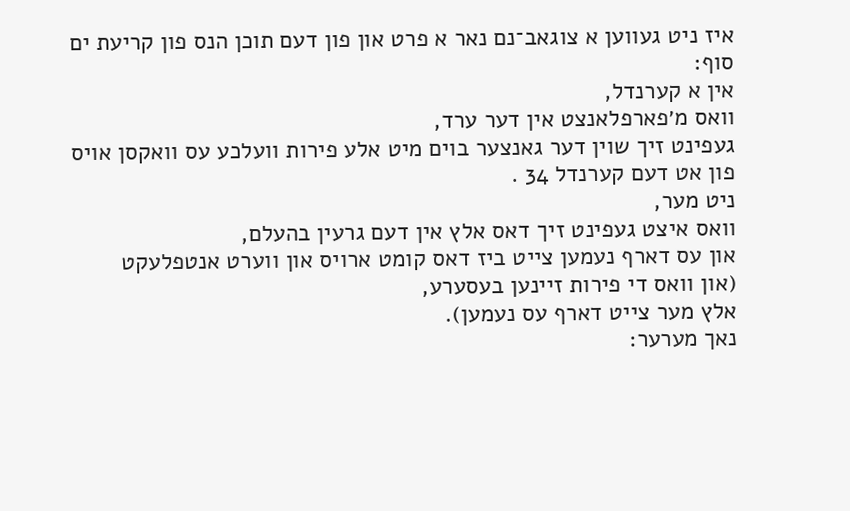איז ניט געווען א צוגאב־נם נאר א פרט און פון דעם תוכן הנס פון קריעת ים סוף:
אין א קערנדל,
וואס מ׳פארפלאנצט אין דער ערד,
געפינט זיך שוין דער גאנצער בוים מיט אלע פירות וועלכע עס וואקסן אויס פון אט דעם קערנדל 34 .
ניט מער,
וואס איצט געפינט זיך דאס אלץ אין דעם גרעין בהעלם,
און עס דארף נעמען צייט ביז דאס קומט ארויס און ווערט אנטפלעקט
(און וואס די פירות זיינען בעסערע,
אלץ מער צייט דארף עס נעמען).
נאך מערער: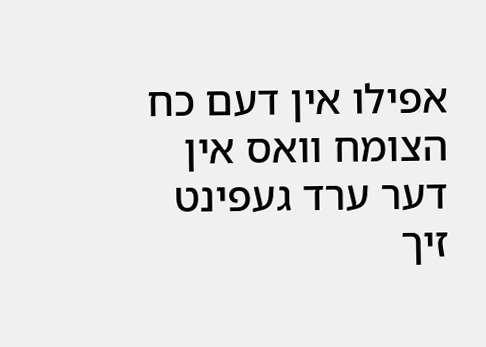אפילו אין דעם כח הצומח וואס אין דער ערד געפינט זיך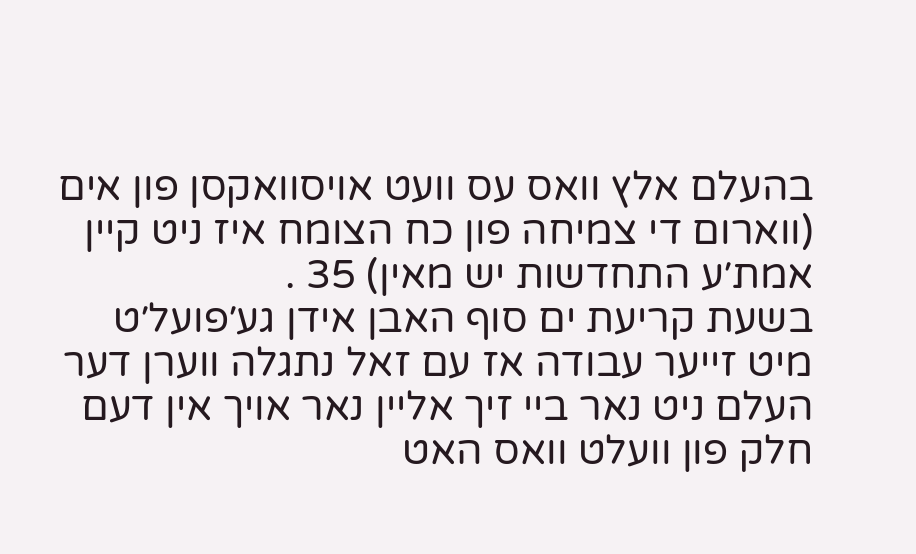בהעלם אלץ וואס עס וועט אויסוואקסן פון אים
(ווארום די צמיחה פון כח הצומח איז ניט קיין אמת׳ע התחדשות יש מאין) 35 .
בשעת קריעת ים סוף האבן אידן גע׳פועל׳ט מיט זייער עבודה אז עם זאל נתגלה ווערן דער העלם ניט נאר ביי זיך אליין נאר אויך אין דעם חלק פון וועלט וואס האט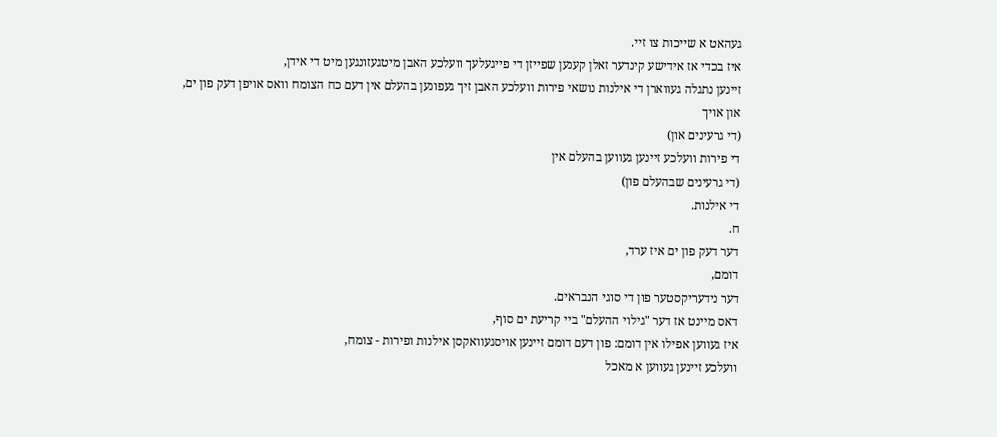געהאט א שייכות צו זיי.
איז בכדי אז אידישע קינדער זאלן קענען שפייזן די פייגעלעך וועלכע האבן מיטגעזונגען מיט די אידן,
זיינען נתגלה געווארן די אילנות נושאי פירות וועלכע האבן זיך געפונען בהעלם אין דעם כח הצומח וואס אויפן דעק פון ים,
און אויך
(די גרעינים און)
די פירות וועלכע זיינען געווען בהעלם אין
(די גרעינים שבהעלם פון)
די אילנות.
ח.
דער דעק פון ים איז ערד,
דומם,
דער נידעריקסטער פון די סוגי הנבראים.
דאס מיינט אז דער "גילוי ההעלם" ביי קריעת ים סוף,
איז געווען אפילו אין דומם: פון דעם דומם זיינען אויסגעוואקסן אילנות ופירות - צומח,
וועלכע זיינען געווען א מאכל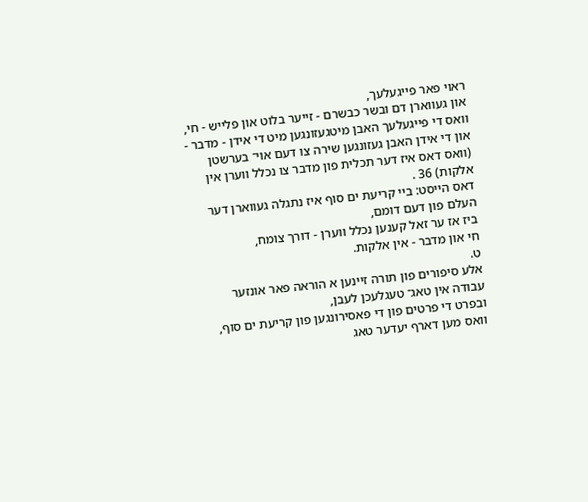ראוי פאר פייגעלעך,
און געווארן דם ובשר כבשרם - זייער בלוט און פלייש - חי,
וואס די פייגעלעך האבן מיטגעזונגען מיט די אידן - מדבר - און די אידן האבן געזונגען שירה צו דעם אוי־ בערשטן
(וואס דאס איז דער תכלית פון מדבר צו נכלל ווערן אין אלקות) 36 .
דאס הייסט: ביי קריעת ים סוף איז נתגלה געווארן דער העלם פון דעם דומם,
ביז אז ער זאל קענען נכלל ווערן - דורך צומח,
חי און מדבר - אין אלקות.
ט.
אלע סיפורים פון תורה זיינען א הוראה פאר אונזער עבודה אין טאג־ טעגלעכן לעבן,
ובפרט די פרטים פון די פאסירונגען פון קריעת ים סוף,
וואס מען דארף יעדער טאג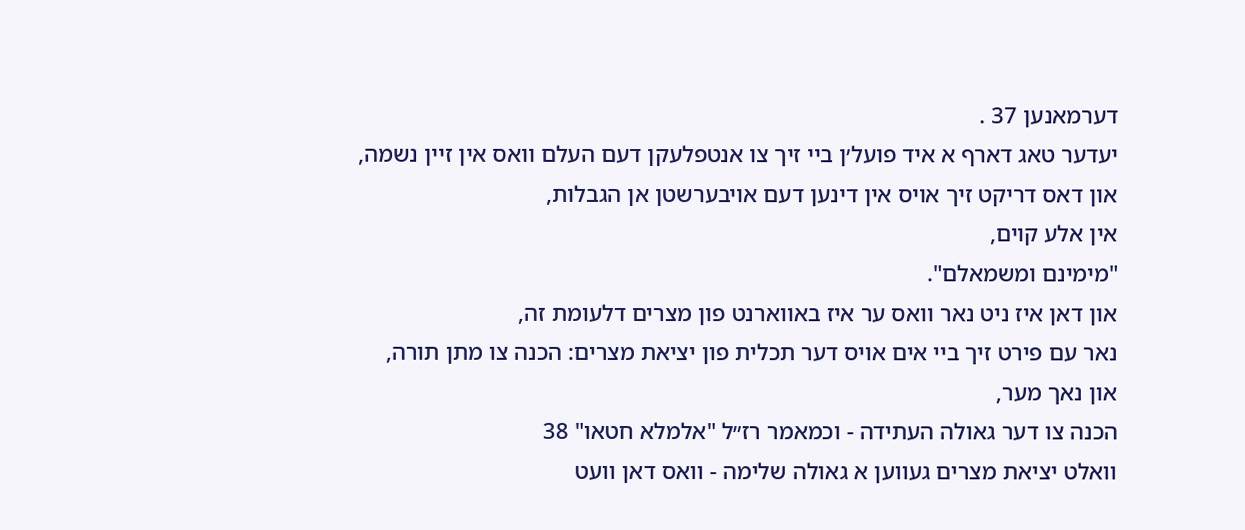דערמאנען 37 .
יעדער טאג דארף א איד פועל׳ן ביי זיך צו אנטפלעקן דעם העלם וואס אין זיין נשמה,
און דאס דריקט זיך אויס אין דינען דעם אויבערשטן אן הגבלות,
אין אלע קוים,
"מימינם ומשמאלם".
און דאן איז ניט נאר וואס ער איז באווארנט פון מצרים דלעומת זה,
נאר עם פירט זיך ביי אים אויס דער תכלית פון יציאת מצרים: הכנה צו מתן תורה,
און נאך מער,
הכנה צו דער גאולה העתידה - וכמאמר רז״ל "אלמלא חטאו" 38
וואלט יציאת מצרים געווען א גאולה שלימה - וואס דאן וועט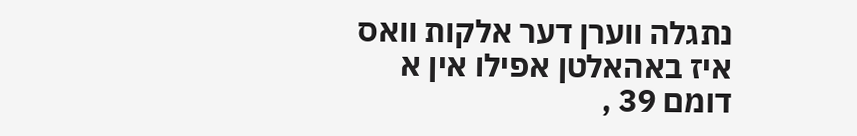נתגלה ווערן דער אלקות וואס איז באהאלטן אפילו אין א דומם 39 ,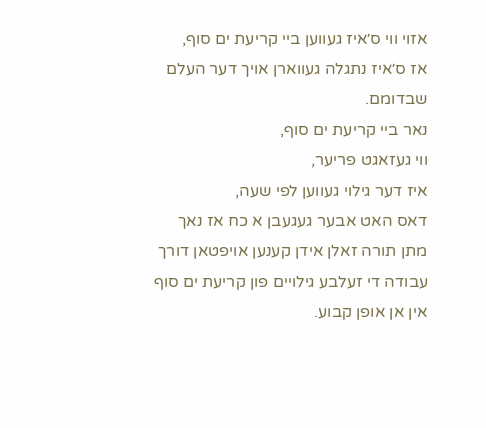אזוי ווי ס׳איז געווען ביי קריעת ים סוף,
אז ס׳איז נתגלה געווארן אויך דער העלם שבדומם.
נאר ביי קריעת ים סוף,
ווי געזאגט פריער,
איז דער גילוי געווען לפי שעה,
דאס האט אבער געגעבן א כח אז נאך מתן תורה זאלן אידן קענען אויפטאן דורך עבודה די זעלבע גילויים פון קריעת ים סוף אין אן אופן קבוע.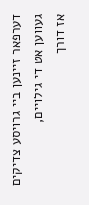דערפאר זיינען ביי גרויסע צדיקים געווען אט די גילויים,
אז דורך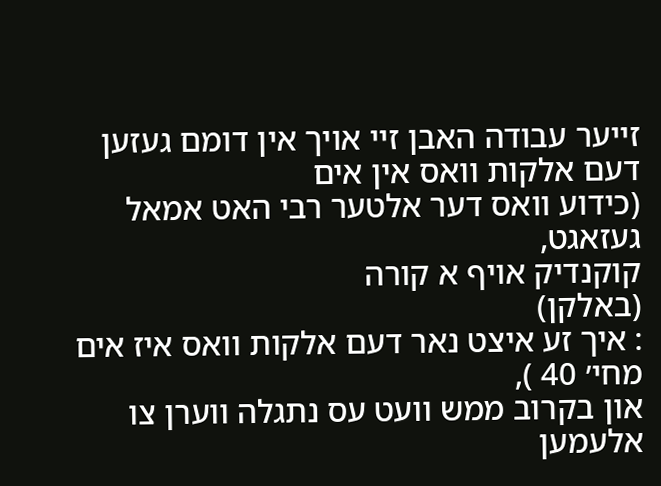זייער עבודה האבן זיי אויך אין דומם געזען דעם אלקות וואס אין אים
(כידוע וואס דער אלטער רבי האט אמאל געזאגט,
קוקנדיק אויף א קורה
(באלקן)
: איך זע איצט נאר דעם אלקות וואס איז אים מחי׳ 40 ),
און בקרוב ממש וועט עס נתגלה ווערן צו אלעמען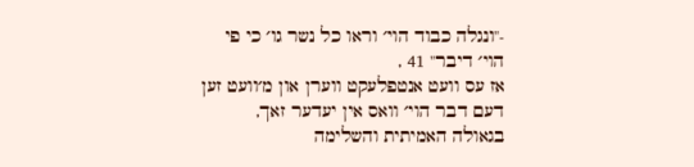-"ונגלה כבוד הוי׳ וראו כל נשר גו׳ כי פי הוי׳ דיבר" 41 ,
אז עס וועט אנטפלעקט ווערן און מ׳וועט זען דעם דבר הוי׳ וואס אין יעדער זאך,
בגאולה האמיתית והשלימה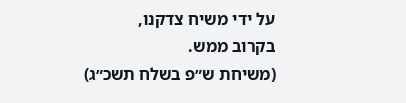על ידי משיח צדקנו,
בקרוב ממש.
(משיחת ש״פ בשלח תשכ״ג)